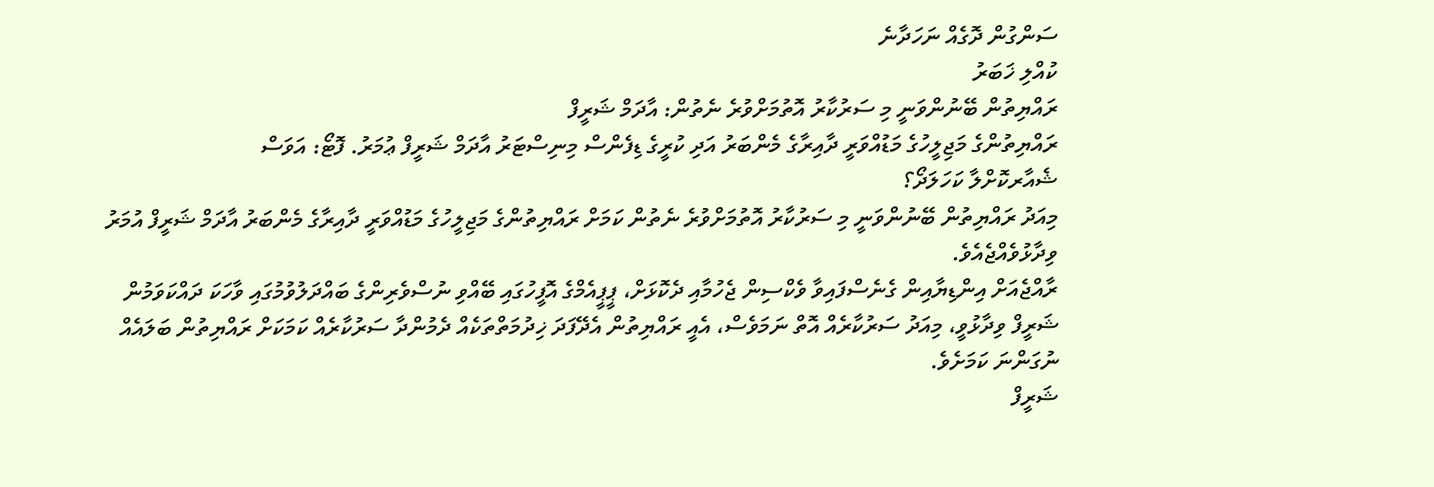ސަންގުން ދޮގެއް ނަހަދާނެ
ކުއްލި ޚަބަރު
ރައްޔިތުން ބޭނުންވަނީ މި ސަރުކާރު އޮތުމަށްވުރެ ނެތުން: އާދަމް ޝަރީފް
ރައްޔިތުންގެ މަޖިލީހުގެ މަޑުއްވަރީ ދާއިރާގެ މެންބަރު އަދި ކުރީގެ ޑިފެންސް މިނިސްޓަރު އާދަމް ޝަރީފް ޢުމަރު. ފޮޓޯ: އަވަސް
ޝެއާރކޮށްލާ ކަހަލަދޯ؟
މިއަދު ރައްޔިތުން ބޭނުންވަނީ މި ސަރުކާރު އޮތުމަށްވުރެ ނެތުން ކަމަށް ރައްޔިތުންގެ މަޖިލީހުގެ މަޑުއްވަރީ ދާއިރާގެ މެންބަރު އާދަމް ޝަރީފް އުމަރު ވިދާޅުވެއްޖެއެވެ.
ރާއްޖެއަށް އިންޑިޔާއިން ގެނެސްފައިވާ ވެކްސިން ޖެހުމާއި ދެކޮޅަށް، ޕީޕީއެމްގެ އޮފީހުގައި ބޭއްވި ނުސްވެރިންގެ ބައްދަލުވުމުގައި ވާހަކަ ދައްކަވަމުން ޝަރީފް ވިދާޅުވީ، މިއަދު ސަރުކާރެއް އޮތް ނަމަވެސް، އެއީ ރައްޔިތުން އެދޭފަދަ ޚިދުމަތްތަކެއް ދެމުންދާ ސަރުކާރެއް ކަމަކަށް ރައްޔިތުން ބަލައެއް ނުގަންނަ ކަމަށެވެ.
ޝަރީފް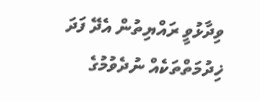ވިދާޅުވީ ރައްޔިތުން އެދޭ ފަދަ ޚިދުމަތްތަކެއް ނުދެވުމުގެ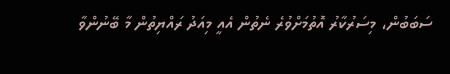ސަބަބުން، މިސަރުކާރު އޮތުމަށްވުރެ ނެތުން އެއީ މިއަދު ރައްޔިތުން މާ ބޭނުންވާ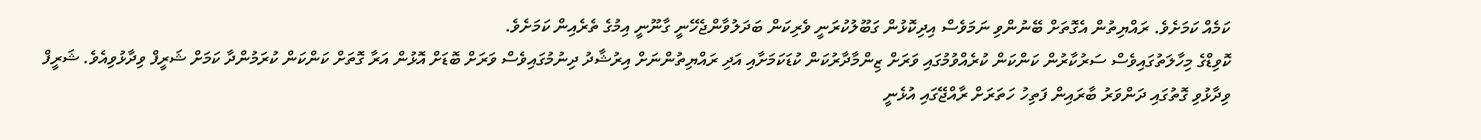ކަމެއް ކަމަށެވެ. ރައްޔިތުން އެގޮތަށް ބޭނުންވި ނަމަވެސް އިދިކޮޅުން ގަބޫލުކުރަނީ ވެރިކަން ބަދަލުވާންޖެހޭނީ ގާނޫނީ އިމުގެ ތެރެއިން ކަމަށެވެ.
ކޮވިޑްގެ މިހާލަތުގައިވެސް ސަރުކާރުން ކަންކަން ކުރެއްވުމުގައި ވަރަށް ޒިންމާދާރުކަން ކުޑަކަމަށާއި އަދި ރައްޔިތުންނަށް އިރުޝާދު ދިނުމުގައިވެސް ވަރަށް ބޮޑަށް އޮޅުން އަރާ ގޮތަށް ކަންކަން ކުރަމުންދާ ކަމަށް ޝަރީފް ވިދާޅުވިއެވެ. ޝަރީފް ވިދާޅުވި ގޮތުގައި ދަންވަރު ބާރައިން ފަތިހު ހަތަރަށް ރާއްޖޭގައި އުޅެނީ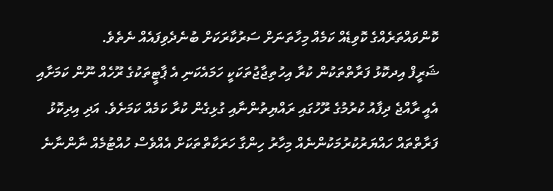ކޮންވައްތަރެއްގެ ކޮވިޑެއް ކަމެއް މިހާތަނަށް ސަރުކާރަކަށް ބުނެދެވިފައެއް ނެތެވެ.
ޝަރީފް އިދކޮޅު ފަރާތްތަކުން ކުރާ އިހުތިޖާޖުތަކަކީ ހަމައެކަނި އެ ޕާޓީތަކުގެ ރޫހެއް ނޫން ކަމަށާއި އެއީ ރާއްޖެ ދިފާއު ކުރުމުގެ ރޫހުގައި ރައްޔިތުންނާއި ގުޅިގެން ކުރާ ކަމެއް ކަމަށެވެ. އަދި އިދިކޮޅު ފަރާތްތައް ހައްޔަރުކުރުމަކުންނެއް މިހާރު ހިންގާ ހަރަކާތްތަކަށް އެއްވެސް ހުއްޓުމެއް ނާންނާނެ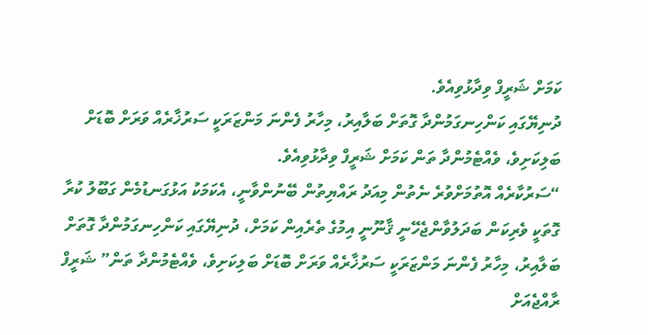ކަމަށް ޝަރީފް ވިދާޅުވިއެވެ.
ދުނިޔޭގައި ކަންހިނގަމުންދާ ގޮތަށް ބަލާއިރު، މިހާރު ފެންނަ މަންޒަރަކީ ސަރުޚާރެއް ވަރަށް ބޮޑަށް ބަލިކަށިވެ، ވެއްޓެމުންދާ ތަން ކަމަށް ޝަރީފް ވިދާޅުވިއެވެ.
“ސަރުކާރެއް އޮތުމަށްވުރެ ނެތުން މިއަދު ރައްޔިތުން ބޭނުންވާނީ، އެކަމަކު އަޅުގަނޑުމެން ގަބޫލު ކުރާ ގޮތަކީ ވެރިކަން ބަދަލުވާންޖެހޭނީ ޤާނޫނީ އިމުގެ ތެރެއިން ކަމަށް، ދުނިޔޭގައި ކަންހިނގަމުންދާ ގޮތަށް ބަލާއިރު، މިހާރު ފެންނަ މަންޒަރަކީ ސަރުޚާރެއް ވަރަށް ބޮޑަށް ބަލިކަށިވެ، ވެއްޓެމުންދާ ތަން” ޝަރީފް
ރާއްޖެއަށް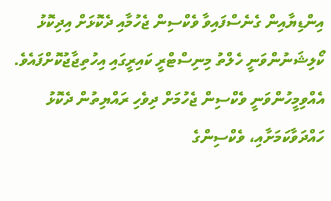އިންޑިޔާއިން ގެނެސްފައިވާ ވެކްސިން ޖެހުމާއި ދެކޮޅަށް އިދިކޮޅު ކޯލިޝަނުންވަނީ ހެލްތު މިނިސްޓްރީ ކައިރީގައި އިހުތިޖާޖުކޮށްފައެވެ.
އެއްވިމީހުންވަނީ ވެކްސިން ޖެހުމަށް ދިވެހި ރައްޔިތުން ދެކޮޅު ހައްދަވާކަމަށާއި، ވެކްސިންގެ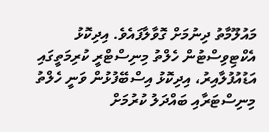މައުލޫމާތު ދިނުމަށް ގޮވާލާފައެވެ. އިދިކޮޅު އެކްޓިވިސްޓުން ހެލްތު މިނިސްޓްރީ ކުރިމަތީގައި އަޑުއުފުލާއިރު، އިދިކޮޅު އިސްބޭފުޅުން ވަނީ ހެލްތު މިނިސްޓަރާއި ބައްދަލު ކުރުމަށް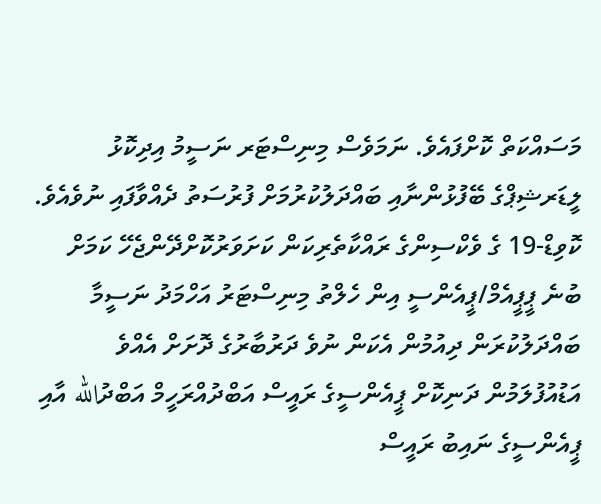މަސައްކަތް ކޮށްފައެވެ. ނަމަވެސް މިނިސްޓަރ ނަސީމު އިދިކޮޅު ލީޑަރޝިޕްގެ ބޭފުޅުންނާއި ބައްދަލުކުރުމަށް ފުރުސަތު ދެއްވާފައި ނުވެއެވެ.
ކޮވިޑް-19 ގެ ވެކްސިންގެ ރައްކާތެރިކަން ކަށަވަރުކޮށްދޭންޖެހޭ ކަމަށް ބުނެ ޕީޕީއެމް/ޕީއެންސީ އިން ހެލްތު މިނިސްޓަރު އަހްމަދު ނަސީމާ ބައްދަލުކުރަން ދިއުމުން އެކަން ނުވެ ދަރުބާރުގެ ދޮށަށް އެއްވެ އަޑުއުފުލަމުން ދަނިކޮށް ޕީއެންސީގެ ރައީސް އަބްދުއްރަހީމް އަބްދުالله އާއި ޕީއެންސީގެ ނައިބު ރައީސް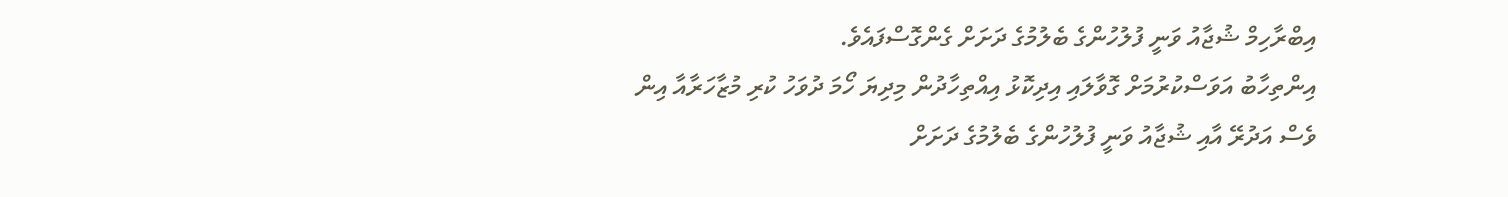އިބްރާހިމް ޝުޖާއު ވަނީ ފުލުހުންގެ ބެލުމުގެ ދަށަށް ގެންގޮސްފައެވެ.
އިންތިހާބު އަވަސްކުރުމަށް ގޮވާލައި އިދިކޮޅު އިއްތިހާދުން މިދިޔަ ހޯމަ ދުވަހު ކުރި މުޒާހަރާއާ އިން ވެސް އަދުރޭ އާއި ޝުޖާއު ވަނީ ފުލުހުންގެ ބެލުމުގެ ދަށަށް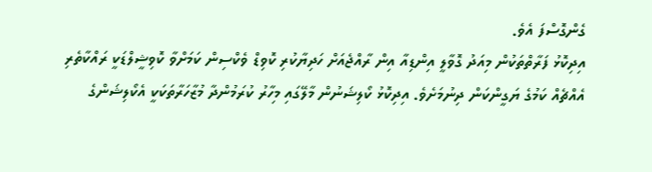ގެންގޮސްފަ އެވެ.
އިދިކޮޅު ފަރާތްތަކުން މިއަދު ގޮވާލީ އިންޑިއާ އިން ރާއްޖެއަށް ހަދިޔާކުރި ކޮވިޑް ވެކްސިން ކަމަށްވާ ކޮވިޝީލްޑަކީ ރައްކާތެރި އެއްޗެއް ކަމުގެ ޔަގީންކަން ދިނުމަށެވެ. އިދިކޮޅު ކޯލިޝަނުން މާލޭގައި މިހާރު ކުރަމުންދާ މުޒާހަރާތަކަކީ އެކޯލިޝަންގެ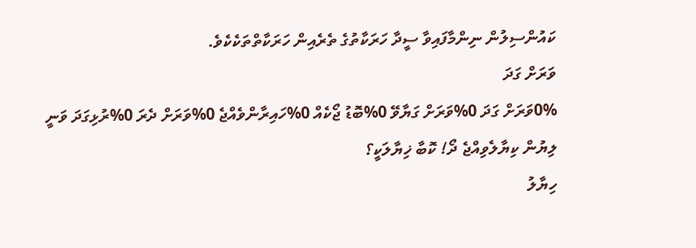ކައުންސިލުން ނިންމާފައިވާ ސީދާ ހަރަކާތުގެ ތެރެއިން ހަރަކާތްތަކެކެވެ.
ވަރަށް ގަދަ
0%ވަރަށް ގަދަ 0%ވަރަށް ގަޔާވޭ 0%ބޮޑު ޖޯކެއް 0%ހައިރާންވެއްޖެ 0%ވަރަށް ދެރަ 0%ރުޅިގަދަ ވަނީ
ލިޔުން ކިޔާލެވިއްޖެ ދޯ! ކޮބާ ޚިޔާލަކީ؟
ހިޔާލު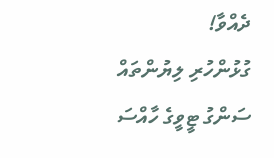ދެއްވާ!
ގުޅުންހުރި ލިޔުންތައް
ސަންގު ޓީވީގެ ހާއްސަ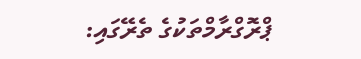ޕްރޮގްރާމްތަކުގެ ތެރޭގައި: